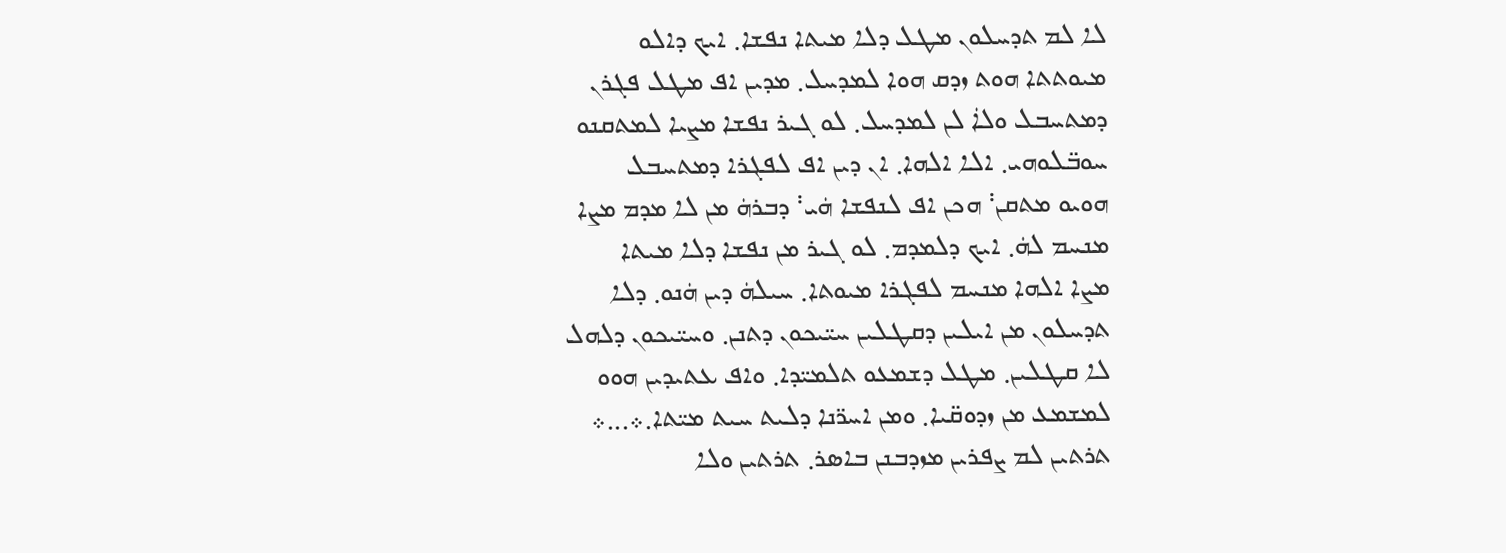ܠܐ ܠܡ ܬܕܚܠܘܢ ܡܛܠ ܕܠܐ ܡܝܬܐ ܢܦܫܐ܂ ܐܝܟ ܕܐܠܘ
ܡܝܘܬܬܐ ܗܘܬ ܙܕܩ ܗܘܐ ܠܡܕܚܠ܂ ܡܕܝܢ ܐܦ ܡܛܠ ܦܓܪܢ
ܕܡܬܚܒܠ ܘܠܐܿ ܠܢ ܠܡܕܚܠ܂ ܠܘ ܓܝܪ ܢܦܫܐ ܡܨܝܐ ܠܡܬܩܢܘ
ܚܘܒ̈ܠܘܗܝ܂ ܐܠܐ ܐܠܗܐ܂ ܐܢ ܕܝܢ ܐܦ ܠܦܓܪܐ ܕܡܬܚܒܠ
ܗܘܝܘ ܡܬܩܢ܃ ܗܟܢ ܐܦ ܠܢܦܫܐ ܗܿܝ܃ ܕܒܪܗܿ ܡܢ ܠܐ ܡܕܡ ܡܨܐ
ܡܢܚܡ ܠܗܿ܂ ܐܝܟ ܕܠܡܕܡ܂ ܠܘ ܓܝܪ ܡܢ ܢܦܫܐ ܕܠܐ ܡܝܬܐ
ܡܨܐ ܐܠܗܐ ܡܢܚܡ ܠܦܓܪܐ ܡܝܘܬܐ܂ ܚܝܠܗܿ ܕܝܢ ܗܿܢܘ܂ ܕܠܐ
ܬܕܚܠܘܢ ܡܢ ܐܝܠܝܢ ܕܩܛܠܝܢ ܚܝ̈ܝܟܘܢ ܕܬܢܢ܂ ܘܚܝ̈ܝܟܘܢ ܕܠܗܠ
ܠܐ ܩܛܠܝܢ܂ ܡܛܠ ܕܫܡܥܘ ܬܠܡܝ̈ܕܐ܂ ܘܐܦ ܥܬܝܕܝܢ ܗܘܘ
ܠܡܫܡܥ ܡܢ ܙܕܘܩ̈ܝܐ܂ ܘܡܢ ܐܚܪ̈ܢܐ ܕܠܝܬ ܚܝܬ ܡܝ̈ܬܐ܂܀܂܂܂܀
ܬܪܬܝܢ ܠܡ ܨܦܪܝܢ ܡܙܕܒܢܢ ܒܐܣܪ܂ ܬܪܬܝܢ ܘܠܐ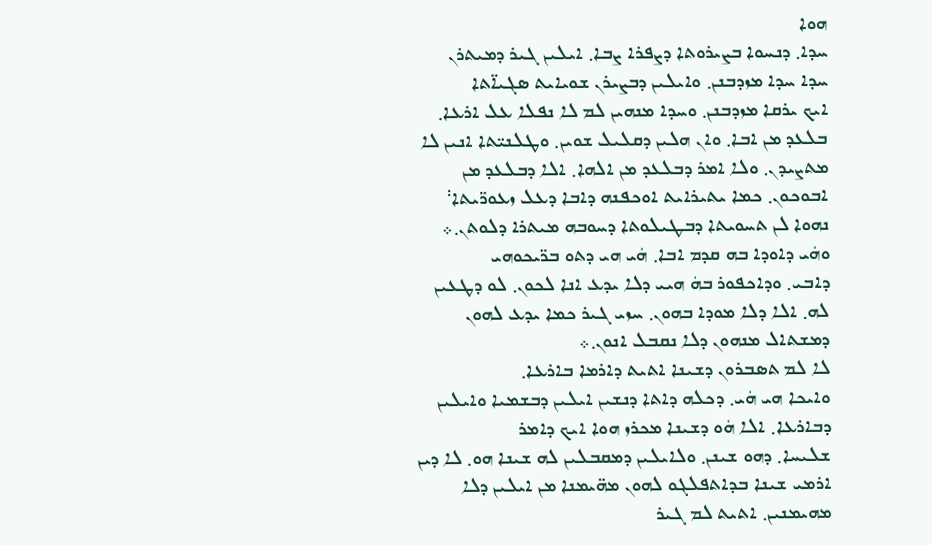ܗܘܐ
ܚܕܐ܂ ܕܢܚܘܐ ܒܨܝܪܘܬܐ ܕܨܦܪܐ ܨܒܐ܂ ܐܝܠܝܢ ܓܝܪ ܕܡܝܬܪܢ
ܚܕܐ ܚܕܐ ܡܙܕܒܢܢ܂ ܘܐܝܠܝܢ ܕܒܨܝܪܢ ܫܘܝܐܝܬ ܣܓܝܐ̈ܬܐ
ܐܝܟ ܝܪܩܐ ܡܙܕܒܢܢ܂ ܘܚܕܐ ܡܢܗܝܢ ܠܡ ܠܐ ܢܦܠܐ ܥܠ ܐܪܥܐ܂
ܒܠܥܕ ܡܢ ܐܒܐ܂ ܘܐܢ ܗܠܝܢ ܕܩܠܝܠ ܫܘܝܢ܂ ܘܛܠܢܝ̈ܬܐ ܐܢܝܢ ܠܐ
ܡܬܨܝܕܢ܂ ܘܠܐ ܐܡܪ ܕܒܠܥܕ ܡܢ ܐܠܗܐ܂ ܐܠܐ ܕܒܠܥܕ ܡܢ
ܐܒܘܟܘܢ܂ ܟܡܐ ܝܬܝܪܐܝܬ ܐܘܟܦܢܗ ܕܐܒܐ ܕܥܠ ܙܥܘܪ̈ܝܬܐ܃
ܢܗܘܐ ܠܢ ܬܚܘܝܬܐ ܕܒܛܝܠܘܬܐ ܕܚܘܒܗ ܡܝܬܪܐ ܕܠܘܬܢ܂܀
ܘܗܿܝ ܕܐܘܕܐ ܒܗ ܩܕܡ ܐܒܐ܂ ܗܿܝ ܗܝ ܕܬܘ ܒܪ̈ܝܟܘܗܝ
ܕܐܒܝ܂ ܘܕܐܟܦܘܪ ܒܗܿ ܗܝܝ ܕܠܐ ܝܕܥ ܐܢܐ ܠܟܘܢ܂ ܠܘ ܕܛܥܝܢ
ܠܗ܂ ܐܠܐ ܕܠܐ ܡܘܕܐ ܒܗܘܢ܂ ܚܙܝ ܓܝܪ ܟܡܐ ܝܕܥ ܠܗܘܢ
ܕܡܫܬܐܠ ܡܢܗܘܢ ܕܠܐ ܢܩܒܠ ܐܢܘܢ܂܀
ܠܐ ܠܡ ܬܣܒܪܘܢ ܕܫܝܢܐ ܐܬܝܬ ܕܐܪܡܐ ܒܐܪܥܐ܂
ܘܐܝܟܐ ܗܝ ܗܿܝ܂ ܕܟܠܗ ܕܐܬܐ ܕܢܫܝܢ ܐܝܠܝܢ ܕܒܫܡܝܐ ܘܐܝܠܝܢ
ܕܒܐܪܥܐ܂ ܐܠܐ ܗܿܘ ܕܫܝܢܐ ܡܟܪܙ ܗܘܐ ܐܝܟ ܕܐܡܪ
ܫܠܝܚܐ܂ ܕܗܘ ܫܝܢܢ܂ ܘܠܐܝܠܝܢ ܕܡܩܒܠܝܢ ܠܗ ܫܝܢܐ ܗܘ܂ ܠܐ ܕܝܢ
ܐܪܡܝ ܫܝܢܐ ܒܕܐܬܦܠܓܘ ܠܗܘܢ ܡܗ̈ܝܡܢܐ ܡܢ ܐܝܠܝܢ ܕܠܐ
ܡܗܝܡܢܝܢ܂ ܐܬܝܬ ܠܡ ܓܝܪ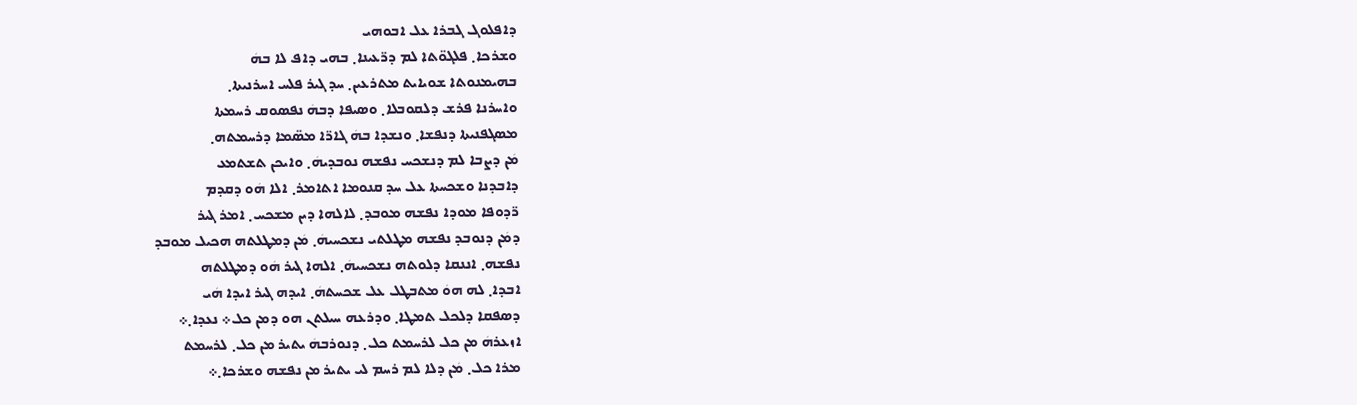ܕܐܦܠܘܓ ܓܒܪܐ ܥܠ ܐܒܘܗܝ
ܘܫܪܟܐ܂ ܦܠܓܘ̈ܬܐ ܠܡ ܕܪ̈ܥܝܢܐ܂ ܒܗܝ ܕܐܦ ܠܐ ܒܗܿ
ܒܗܝܡܢܘܬܐ ܫܘܝܐܝܬ ܡܬܪܥܝܢ܂ ܚܕ ܓܝܪ ܦܠܚ ܐܚܪܢܝܬܐ܂
ܘܐܚܪܢܐ ܦܪܫ ܕܠܩܘܒܠܐ܂ ܘܣܝܦܐ ܕܒܗܿ ܢܦܣܘܩ ܪܚܡܬܐ
ܡܣܓܦܢܝܬܐ ܕܢܦܫܐ܂ ܘܢܫܕܐ ܒܗܿ ܓܐܪ̈ܐ ܡܣ̈ܡܐ ܕܪܚܡܬܗ܂
ܡܿܢ ܕܨܒܐ ܠܡ ܕܢܫܟܚ ܢܦܫܗ ܢܘܒܕܝܗܿ܂ ܘܐܝܟܢ ܬܫܬܡܥ
ܕܐܒܕܢܐ ܘܫܟܚܬܐ ܥܠ ܚܕ ܩܢܘܡܐ ܐܬܐܡܪ܂ ܐܠܐ ܗܿܘ ܕܩܕܡ
ܪ̈ܕܘܦܐ ܡܘܕܐ ܢܦܫܗ ܡܘܒܕ܂ ܠܐܠܗܐ ܕܝܢ ܡܫܟܚ܂ ܐܡܪ ܓܝܪ
ܕܡܿܢ ܕܢܘܒܕ ܢܦܫܗ ܡܛܠܬܝ ܢܫܟܚܝܗܿ܂ ܡܿܢ ܕܡܛܠܬܗ ܗܟܝܠ ܡܘܒܕ
ܢܦܫܗ܂ ܐܢܢܩܐ ܕܠܘܬܗ ܢܫܟܚܝܗܿ܂ ܐܠܗܐ ܓܝܪ ܗܿܘ ܕܡܛܠܬܗ
ܐܒܕܐ܂ ܠܗ ܗܘܿ ܡܬܒܛܠ ܥܠ ܫܟܚܬܗܿ܂ ܐܝܕܗ ܓܝܪ ܐܝܕܐ ܗܿܝ
ܕܣܦܩܐ ܕܠܟܠ ܬܡܛܐ܂ ܘܕܪܥܗ ܚܝܠܬܢ ܗܘ ܕܡܢ ܟܠ܀ ܢܥܕܐ܂܀
ܐܙܥܪܗܿ ܡܢ ܟܠ ܠܪܚܡܬ ܟܠ܂ ܕܢܘܪܒܗܿ ܝܬܝܪ ܡܢ ܟܠ܂ ܠܪܚܡܬ
ܡܪܐ ܟܠ܂ ܡܿܢ ܕܠܐ ܠܡ ܪܚܡ ܠܝ ܝܬܝܪ ܡܢ ܢܦܫܗ ܘܫܪܟܐ܂܀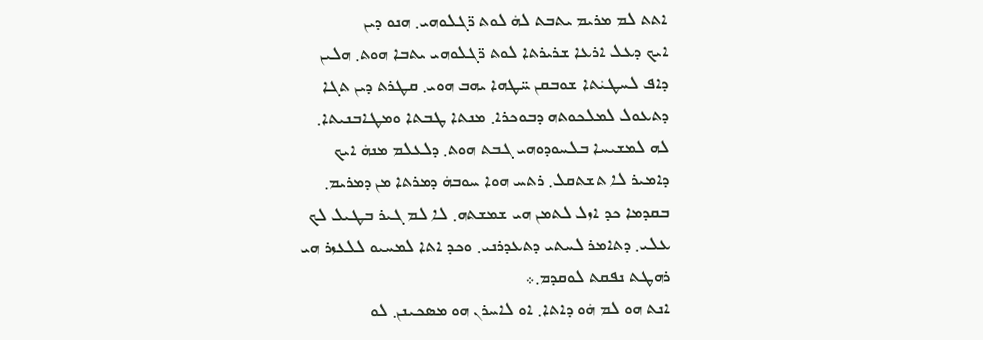ܐܬܬ ܠܡ ܡܪܝܡ ܝܬܒܬ ܠܗܿ ܠܘܬ ܪ̈ܓܠܘܗܝ܂ ܗܢܘ ܕܝܢ
ܐܝܟ ܕܥܠ ܐܪܥܐ ܫܪܝܪܬܐ ܠܘܬ ܪ̈ܓܠܘܗܝ ܝܬܒܐ ܗܘܬ܂ ܗܠܝܢ
ܕܐܦ ܠܚܛܝܿܬܐ ܫܘܒܩܢ ܚ̈ܛܗܐ ܝܗܒ ܗܘܝ܂ ܩܛܪܬ ܕܝܢ ܬܓܐ
ܕܬܥܘܠ ܠܡܠܟܘܬܗ ܕܒܘܟܪܐ܂ ܡܢܬܐ ܛܒܬܐ ܘܡܛܐܒܢܝܬܐ܂
ܠܗ ܠܡܫܝܚܐ ܒܠܚܘܕܘܗܝ ܓܒܬ ܗܘܬ܂ ܕܠܥܠܡ ܡܢܗܿ ܐܝܟ
ܕܐܡܝܪ ܠܐ ܬܫܬܩܠ܂ ܪܬܚ ܗܘܐ ܚܘܒܗܿ ܕܡܪܬܐ ܡܢ ܕܡܪܝܡ܂
ܒܩܕܡܐ ܟܕ ܐܙܠ ܠܬܡܢ ܗܝ ܫܡܫܬܗ܂ ܠܐ ܠܡ ܓܝܪ ܒܛܝܠ ܠܟ
ܥܠܝ܂ ܕܬܐܡܪ ܠܚܬܝ ܕܬܥܕܪܢܝ܂ ܘܟܕ ܐܬܐ ܠܡܚܝܘ ܠܠܥܙܪ ܗܝ
ܪܗܛܬ ܢܦܩܬ ܠܘܩܕܡ܂܀
ܐܢܬ ܗܘ ܠܡ ܗܿܘ ܕܐܬܐ܂ ܐܘ ܠܐܚܪܢ ܗܘ ܡܣܟܝܢܢ܂ ܠܘ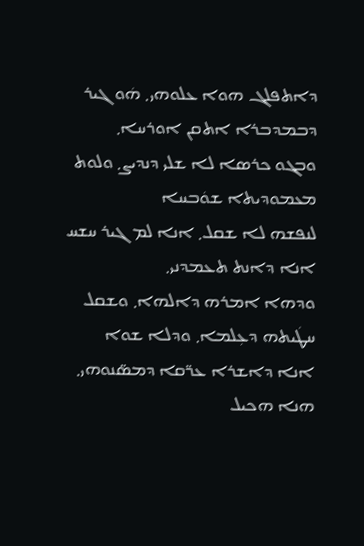ܕܐܬܦܠܓ ܗܘܐ ܥܠܘܗܝ܂ ܗܿܘ ܓܝܪ ܕܒܡܕܒܪܐ ܐܬܩܢ ܐܘܪܚܐ܂
ܘܒܓܘ ܟܪܣܐ ܠܐ ܫܠܝ ܕܢܕܝܨ܂ ܘܠܘܬ ܡܥܡܘܕܝܬܐ ܫܘܿܒܚܐ
ܠܢܦܫܗ ܠܐ ܫܩܠ܂ ܐܢܐ ܠܡ ܓܝܪ ܚܫܚ ܐܢܐ ܕܐܢܬ ܬܥܡܕܢܝ܂
ܘܕܗܐ ܐܡܪܗ ܕܐܠܗܐ܂ ܘܫܩܠ ܚܛܿܝܬܗ ܕܥܼܠܡܐ܂ ܘܕܠܐ ܫܘܐ
ܐܢܐ ܕܐܫܪܐ ܥܪ̈ܩܐ ܕܡܣ̈ܢܘܗܝ܂ ܗܢܐ ܗܟܝܠ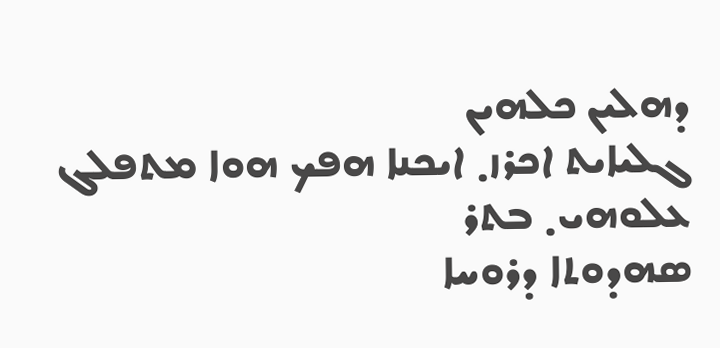ܕܗܠܝܢ ܟܠܗܝܢ
ܓܠܝܐܝܬ ܐܟܪܙ܂ ܐܝܟܢܐ ܗܦܟ ܗܘܐ ܡܬܦܠܓ ܥܠܘܗܝ܂ ܒܬܪ
ܣܗܕܘܬܐ ܕܪܘܚܐ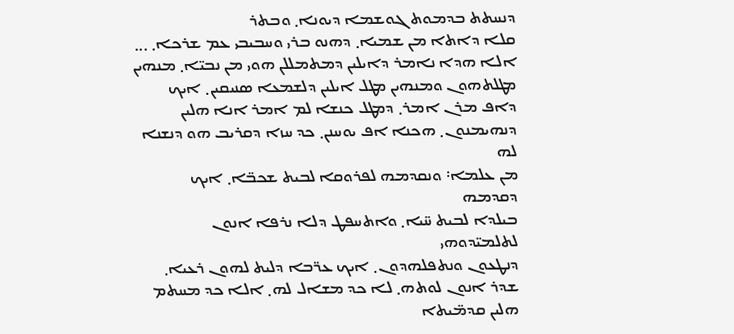ܕܢܚܬܬ ܒܕܡܘܬ ܓܘܫܡܐ ܕܝܘܢܐ܂ ܘܒܬܪ
ܩܠܐ ܕܐܬܐ ܡܢ ܫܡܝܐ܂ ܕܗܢܘ ܒܪܝ ܘܚܒܝܒܝ ܥܡ ܫܪܟܐ܂ ܂܂܂
ܐܠܐ ܗܕܐ ܢܐܡܪ ܕܐܝܠܝܢ ܕܡܬܡܠܠܢ ܗܘܝ ܡܢ ܢܒܝ̈ܐ܂ ܡܢܗܝܢ
ܡܛܠܬܗܘܢ ܘܡܢܗܝܢ ܡܛܠ ܐܝܠܝܢ ܕܠܫܡܥܐ ܣܢܝܩܝܢ܂ ܐܝܟ
ܕܐܦ ܡܪܢ ܐܡܪ܂ ܕܡܛܠ ܟܢܫܐ ܠܡ ܐܡܪ ܐܢܐ ܗܠܝܢ
ܕܢܗܝܡܢܘܢ܂ ܗܟܢܐ ܐܦ ܝܘܚܢܢ܂ ܟܕ ܚܙܐ ܕܩܪܝܒ ܗܘ ܕܢܫܢܐ ܠܗ
ܡܢ ܥܠܡܐ܃ ܘܢܩܕܡܗ ܠܦܪܘܩܐ ܠܒܝܬ ܫܟܒ̈ܐ܂ ܐܝܟ ܕܩܕܡܗ
ܒܝܠܕܐ ܠܒܝܬ ܚ̈ܝܐ܂ ܘܐܬܚܦܛ ܕܠܐ ܢܪܦܐ ܐܢܘܢ ܠܬܠܡܝ̈ܕܘܗܝ
ܕܢܛܥܘܢ ܘܢܬܦܠܗܕܘܢ܂ ܐܝܟ ܥܪ̈ܒܐ ܕܠܝܬ ܠܗܘܢ ܪܥܝܐ܂
ܫܕܪ ܐܢܘܢ ܠܘܬܗ܂ ܠܐ ܟܕ ܡܫܐܠ ܠܗ܂ ܐܠܐ ܟܕ ܡܚܬܡ
ܗܠܝܢ ܩܕܡ̈ܝܬܐ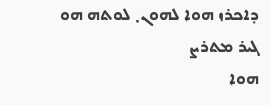ܕܐܟܪܙ ܗܘܐ ܠܗܘܢ܂ ܠܘܬܗ ܗܘ ܓܝܪ ܡܬܪܨ
ܗܘܐ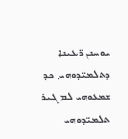ܝܘܚܢܢ ܪ̈ܥܝܢܐ ܕܬܠܡܝ̈ܕܘܗܝ܂ ܟܕ ܫܡܥܘܗܝ ܠܡ ܓܝܪ
ܬܠܡܝ̈ܕܘܗܝ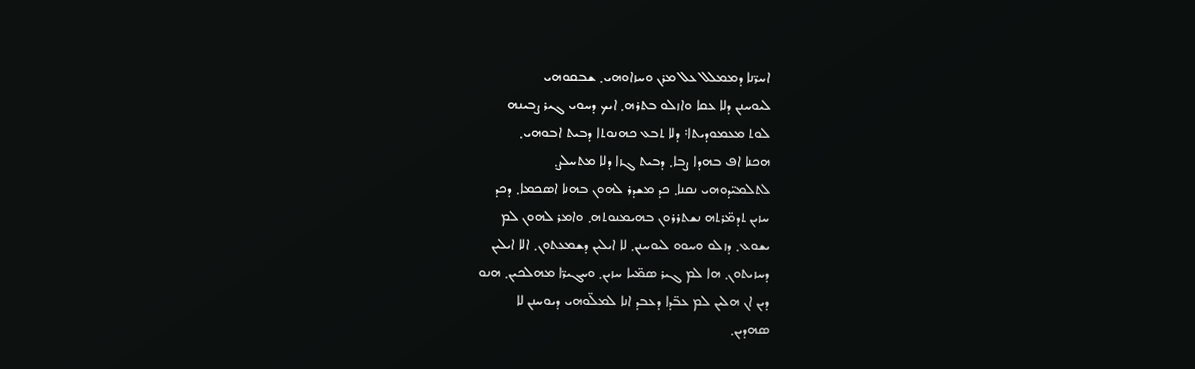ܐܚܪ̈ܢܐ ܕܡܡܠܠ ܥܠ ܡܪܢ ܘܚܙܐܘܗܝ܂ ܫܒܩܘܗܝ
ܠܝܘܚܢܢ ܕܠܐ ܥܩܐ ܘܐܙܠܘ ܒܬܪܗ܂ ܐܝܟ ܕܚܘܝ ܓܝܪ ܨܒܝܢܗ
ܠܘܬ ܡܥܡܘܕܝܬܐ܃ ܕܠܐ ܬܒܥ ܟܗܢܘܬܐ ܕܒܝܬ ܐܒܘܗܝ܂
ܗܟܢܐ ܐܦ ܒܗܕܐ ܨܒܐ܂ ܕܒܝܬ ܓܙܐ ܕܠܐ ܡܬܚܠܨ܂
ܠܬܠܡܝ̈ܕܘܗܝ ܢܩܢܐ܂ ܟܕ ܡܫܕܪ ܠܗܘܢ ܒܗܢܐ ܐܣܟܡܐ܂ ܕܟܕ
ܚܙܝܢ ܬܕܡ̈ܪܬܗ ܢܫܬܪܪܘܢ ܒܗܝܡܢܘܬܗ܂ ܘܐܡܪ ܠܗܘܢ ܠܡ
ܝܫܘܥ܂ ܕܙܠܘ ܘܚܘܘ ܠܝܘܚܢܢ܂ ܠܐ ܐܝܠܝܢ ܕܫܡܥܬܘܢ܂ ܐܠܐ ܐܝܠܝܢ
ܕܚܙܝܬܘܢ܂ ܗܐ ܠܡ ܓܝܪ ܣܡ̈ܝܐ ܚܙܝܢ܂ ܘܚܓܝܪ̈ܐ ܡܗܠܟܝܢ܂ ܗܢܘ
ܕܝܢ ܐܢ ܗܠܝܢ ܠܡ ܥܒ̈ܕܐ ܕܥܒܕ ܐܢܐ ܠܡܠ̈ܘܗܝ ܕܝܘܚܢܢ ܠܐ
ܣܗܕܝܢ܂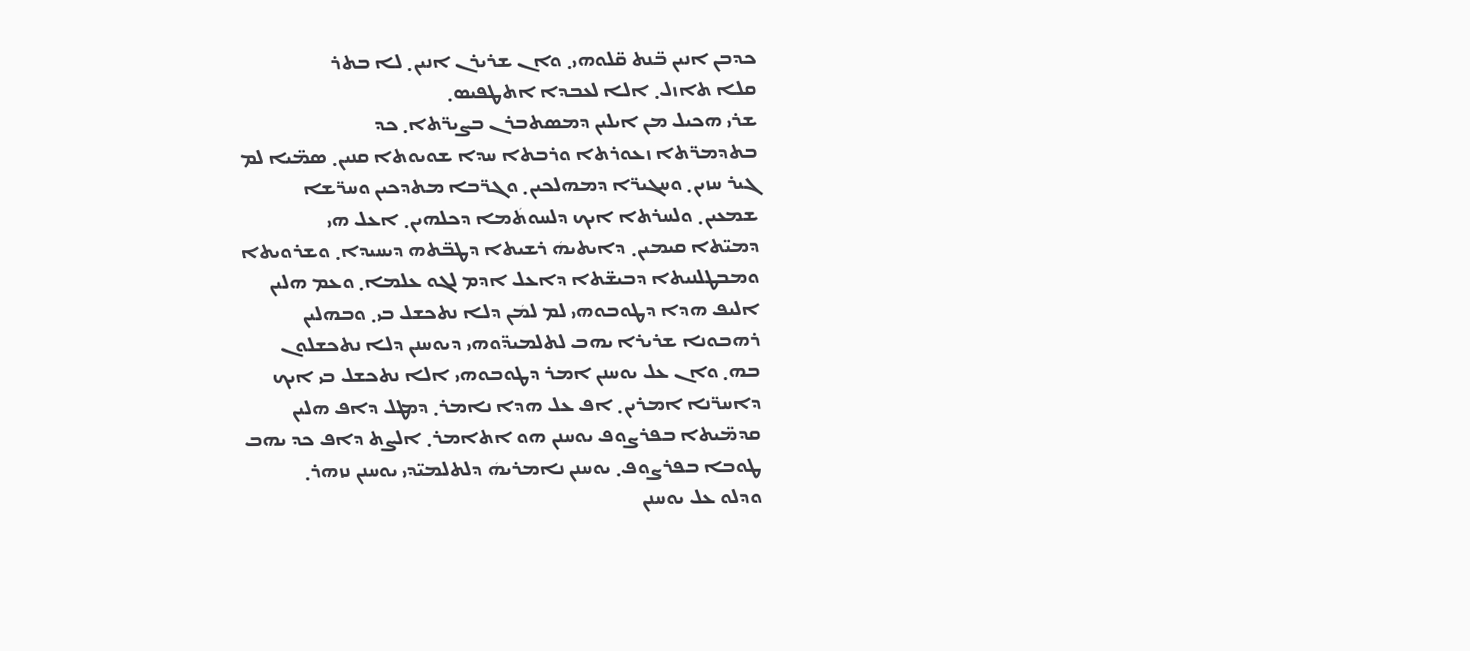ܟܕܒܢ ܐܢܝܢ ܒ̈ܢܬ ܩ̈ܠܘܗܝ܂ ܘܐܢ ܫܪܝܪܢ ܐܢܝܢ܂ ܠܐ ܒܬܪ
ܩܠܐ ܬܐܙܠ܂ ܐܠܐ ܠܥܒܕܐ ܐܬܛܦܝܣ܂
ܫܪܝ ܗܟܝܠ ܡܢ ܐܝܠܝܢ ܕܡܣܬܒܪܢ ܒܨܝܪ̈ܬܐ܂ ܟܕ
ܒܬܕܡܪ̈ܬܐ ܙܥܘܪܬܐ ܘܪܒܬܐ ܚܕܐ ܫܘܝܘܬܐ ܩܢܝܢ܂ ܣܡ̈ܝܐ ܠܡ
ܓܝܪ ܚܙܝܢ܂ ܘܚܓܝܪ̈ܐ ܕܡܗܠܟܝܢ܂ ܘܓܪ̈ܒܐ ܡܬܕܟܝܢ ܘܚܪ̈ܫܐ
ܫܡܥܝܢ܂ ܘܠܚܪܬܐ ܐܝܟ ܕܠܚܘܬܿܡܐ ܕܟܠܗܝܢ܂ ܐܥܠ ܗܝ
ܕܡܝ̈ܬܐ ܩܝܡܝܢ܂ ܕܐܝܬܝܗܿ ܪܫܝܬܐ ܕܛܒ̈ܬܗ ܕܝܚܝܕܐ܂ ܘܫܪܘܝܬܐ
ܘܡܒܛܠܢܝܬܐ ܕܒܝܫ̈ܬܐ ܕܐܥܠ ܐܕܡ ܠܓܘ ܥܠܡܐ܂ ܘܥܡ ܗܠܝܢ
ܐܠܝܦ ܗܕܐ ܕܛܘܒܘܗܝ ܠܡ ܠܡܿܢ ܕܠܐ ܢܬܟܫܠ ܒܝ܂ ܘܒܗܠܝܢ
ܪܗܒܘܢܐ ܫܪܝܪܐ ܝܗܒ ܠܬܠܡܝܕ̈ܘܗܝ ܕܝܘܚܢܢ ܕܠܐ ܢܬܟܫܠܘܢ
ܒܗ܂ ܘܐܢ ܥܠ ܝܘܚܢܢ ܐܡܪ ܕܛܘܒܘܗܝ ܐܠܐ ܢܬܟܫܠ ܒܝ ܐܝܟ
ܕܐܚܪ̈ܢܐ ܐܡܪܝܢ܂ ܐܦ ܥܠ ܗܕܐ ܢܐܡܪ܂ ܕܡܛܠ ܕܐܦ ܗܠܝܢ
ܩܕܡ̈ܝܬܐ ܒܦܪܨܘܦ ܝܘܚܢܢ ܗܘ ܐܬܐܡܪ܂ ܐܠܨܬ ܕܐܦ ܟܕ ܝܗܒ
ܛܘܒܐ ܒܦܪܨܘܦ܂ ܝܘܚܢܢ ܢܐܡܪܝܗܿ ܕܠܬܠܡܝ̈ܕܝ ܝܘܚܢܢ ܢܙܗܪ܂
ܘܕܠܘ ܥܠ ܝܘܚܢܢ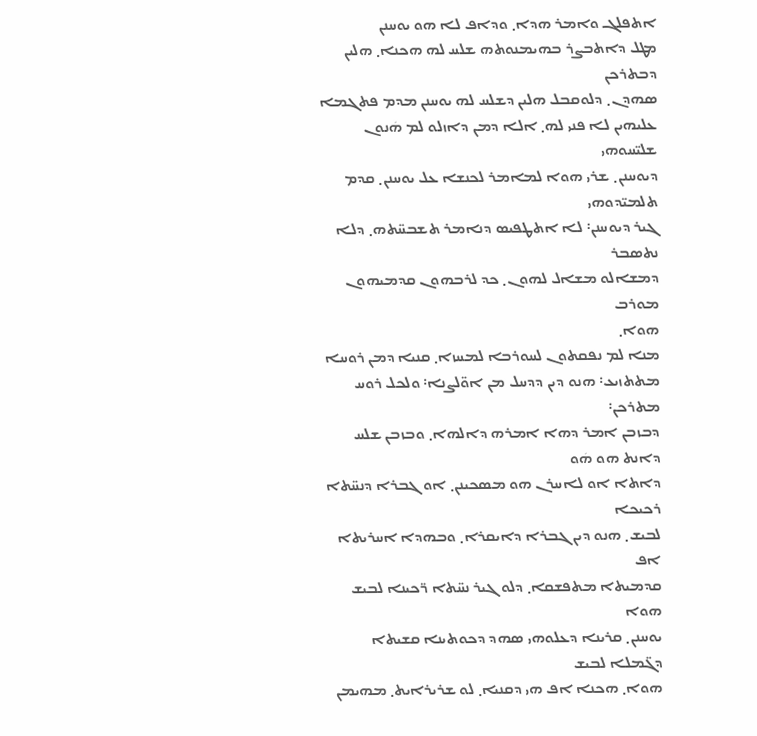ܐܬܦܠܓ ܘܐܡܪ ܗܕܐ܂ ܘܕܐܦ ܠܐ ܗܘ ܝܘܚܢܢ
ܡܛܠ ܕܐܬܒܨܪ ܒܗܝܡܢܘܬܗ ܫܠܚ ܠܗ ܗܟܢܐ܂ ܗܠܝܢ ܕܒܬܪܟܢ
ܣܗܕܢ܂ ܕܠܘܩܒܠ ܗܠܝܢ ܕܫܠܚ ܠܗ ܝܘܚܢܢ ܡܕܡ ܦܬܓܡܐ
ܥܠܝܗܝܢ ܠܐ ܦܢܝ ܠܗ܂ ܐܠܐ ܕܡܢ ܕܐܙܠܘ ܠܡ ܗܿܢܘܢ ܫܠܝ̈ܚܘܗܝ
ܕܝܘܚܢܢ܂ ܫܪܝ ܗܘܐ ܠܡܐܡܪ ܠܟܢܫܐ ܥܠ ܝܘܚܢܢ܂ ܩܕܡ ܬܠܡܝ̈ܕܘܗܝ
ܓܝܪ ܕܝܘܚܢܢ܃ ܠܐ ܐܬܛܦܝܣ ܕܢܐܡܪ ܬܫܒܚ̈ܬܗ܂ ܕܠܐ ܢܬܣܒܪ
ܕܡܫܐܠܘ ܡܫܐܠ ܠܗܘܢ܂ ܟܕ ܠܪܒܗܘܢ ܩܕܡܝܗܘܢ ܡܘܪܒ
ܗܘܐ܂
ܡܢܐ ܠܡ ܢܦܩܬܘܢ ܠܚܘܪܒܐ ܠܡܚܙܐ܂ ܩܢܝܐ ܕܡܢ ܪܘܚܐ
ܡܬܬܙܝܥ܃ ܗܢܘ ܕܝܢ ܕܕܚܠ ܡܢ ܐܘ̈ܠܨܢܐ܃ ܘܠܟܠ ܪܘܚ ܡܬܪܟܢ܃
ܕܒܙܒܢ ܐܡܪ ܕܗܐ ܐܡܪܗ ܕܐܠܗܐ܂ ܘܒܙܒܢ ܫܠܚ ܕܐܢܬ ܗܘ ܗܿܘ
ܕܐܬܐ ܐܘ ܠܐܚܪܢ ܗܘ ܡܣܟܝܢܢ܂ ܐܘ ܓܒܪܐ ܕܢܚ̈ܬܐ ܪܟܝܟܐ
ܠܒܝܫ܂ ܗܢܘ ܕܝܢ ܓܒܪܐ ܕܐܝܩܪܐ܂ ܘܒܗܕܐ ܐܚܪܝܬܐ ܐܦ
ܩܕܡܝܬܐ ܡܬܦܫܩܐ܂ ܕܠܘ ܓܝܪ ܢܚ̈ܬܐ ܪ̈ܟܝܢܐ ܠܒܝܫ ܗܘܐ
ܝܘܚܢܢ܂ ܩܪܝܢܐ ܕܥܠܘܗܝ ܣܗܕ ܕܟܘܬܝܢܐ ܩܫܝܬܐ ܕܓ̈ܡܠܐ ܠܒܝܫ
ܗܘܐ܂ ܗܟܢܐ ܐܦ ܗܝ ܕܩܢܝܐ܂ ܠܘ ܫܪܝܪܐܝܬ܂ ܡܗܝܡܢ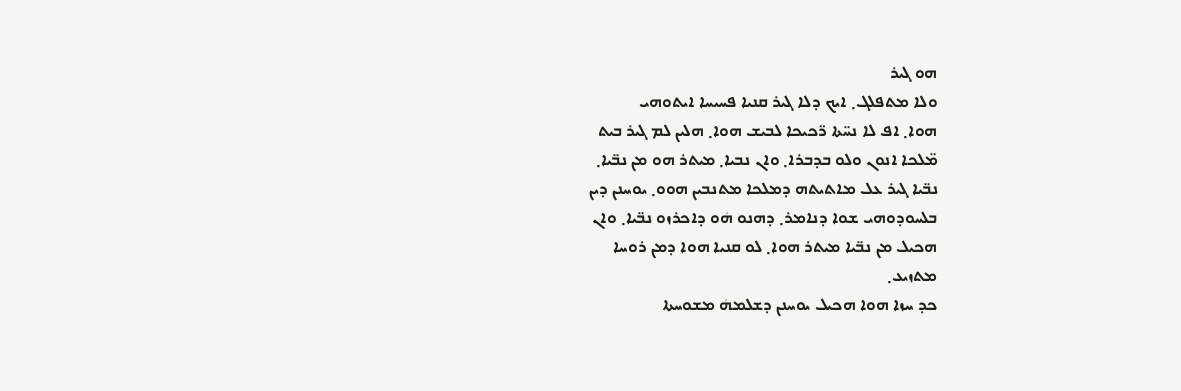ܗܘ ܓܝܪ
ܘܠܐ ܡܬܦܠܓ܂ ܐܝܟ ܕܠܐ ܓܝܪ ܩܢܝܐ ܦܚܝܚܐ ܐܝܬܘܗܝ
ܗܘܐ܂ ܐܦ ܠܐ ܢܚ̈ܬܐ ܪ̈ܟܝܟܐ ܠܒܝܫ ܗܘܐ܂ ܗܠܝܢ ܠܡ ܓܝܪ ܒܝܬ
ܡ̈ܠܟܐ ܐܢܘܢ ܘܠܘ ܒܕܒܪܐ܂ ܘܐܢ ܢܒܝܐ܂ ܡܝܬܪ ܗܘ ܡܢ ܢܒ̈ܝܐ܂
ܢܒ̈ܝܐ ܓܝܪ ܥܠ ܡܐܬܝܬܗ ܕܡܠܟܐ ܡܬܢܒܝܢ ܗܘܘ܂ ܝܘܚܢܢ ܕܝܢ
ܒܠܚܘܕܘܗܝ ܫܘܐ ܕܢܐܡܪ܂ ܕܗܢܘ ܗܿܘ ܕܐܟܪܙܘ ܢܒ̈ܝܐ܂ ܘܐܢ
ܗܟܝܠ ܡܢ ܢܒ̈ܝܐ ܡܝܬܪ ܗܘܐ܂ ܠܘ ܩܢܝܐ ܗܘܐ ܕܡܢ ܪܘܚܐ
ܡܬܙܝܥ܂
ܟܕ ܚܙܐ ܗܘܐ ܗܟܝܠ ܝܘܚܢܢ ܕܫܠܡܗܿ ܡܫܘܚܬܐ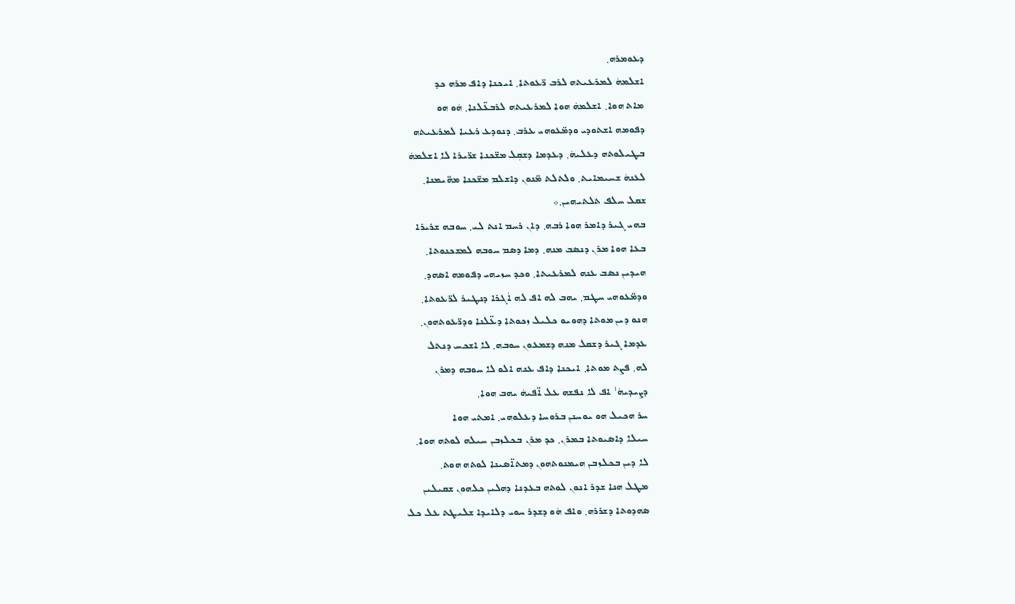ܕܥܘܡܪܗ܂
ܐܫܠܡܗܿ ܠܡܪܥܝܬܗ ܠܪܒ ܪ̈ܥܘܬܐ܂ ܐܝܟܢܐ ܕܐܦ ܡܪܗ ܟܕ
ܡܐܬ ܗܘܐ܂ ܐܫܠܡܗܿ ܗܘܐ ܠܡܪܥܝܬܗ ܠܪܒܥ̈ܠܢܐ܂ ܗܿܘ ܗܘ
ܕܦܘܡܗ ܐܫܬܘܕܝ ܘܕܡ̈ܥܘܗܝ ܥܪܒ܂ ܕܢܘܕܥ ܪܥܝܐ ܠܡܪܥܝܬܗ
ܒܛܝܠܘܬܗ ܕܥܠܝܗܿ܂ ܕܥܕܡܐ ܕܫܩܼܠ ܡܫ̈ܟܢܐ ܫܪ̈ܝܪܐ ܠܐ ܐܫܠܡܗܿ
ܠܥܢܗܿ ܫܚܝܡܐܝܬ܂ ܘܠܬܠܬ ܡ̈ܢܘܢ ܕܐܫܠܡ ܡܫ̈ܟܢܐ ܡܗ̈ܝܡܢܐ܂
ܫܩܠ ܚܠܦ ܬܠܬܝܗܝܢ܂܀
ܒܗܝ ܓܝܪ ܕܐܡܪ ܗܘܐ ܪܒܗ܂ ܕܐܢ ܪܚܡ ܐܢܬ ܠܝ܂ ܚܘܒܗ ܫܪܝܪܐ
ܒܥܐ ܗܘܐ ܡܪܢ ܕܢܣܒ ܡܢܗ܂ ܕܡܐ ܕܣܡ ܚܘܒܗ ܠܡܫܟܢܘܬܐ܂
ܗܝܕܝܢ ܢܣܒ ܥܢܗ ܠܡܪܥܝܬܐ܂ ܘܟܕ ܚܙܝܗܝ ܕܦܘܡܗ ܐܣܗܕ܂
ܘܕܡ̈ܥܘܗܝ ܚܛܡ܂ ܝܗܒ ܠܗ ܐܦ ܠܗ ܐܿܓܪܐ ܕܢܛܝܪ ܠܪ̈ܥܘܬܐ܂
ܗܢܘ ܕܝܢ ܡܘܬܐ ܕܗܘܝܘ ܟܠܝܠ ܙܟܘܬܐ ܕܥ̈ܠܢܐ ܘܕܪ̈ܥܘܬܗܘܢ܂
ܥܕܡܐ ܓܝܪ ܕܫܩܠ ܡܢܗ ܕܫܡܥܘܢ ܚܘܒܗ܂ ܠܐ ܐܫܟܚ ܕܢܬܠ
ܠܗ܂ ܦܨܬ ܡܘܬܐ܂ ܐܝܟܢܐ ܕܐܦ ܥܢܗ ܐܠܘ ܠܐ ܚܘܒܗ ܕܡܪܢ
ܕܨܝܕܝܗܿ܃ ܐܦ ܠܐ ܢܦܫܗ ܥܠ ܐ̈ܦܝܗܿ ܝܗܒ ܗܘܐ܂
ܚܪ ܗܟܝܠ ܗܘ ܝܘܚܢܢ ܒܪܘܚܐ ܕܥܠܘܗܝ܂ ܐܡܬܝ ܗܘܐ
ܚܝܠܐ ܕܐܣܝܘܬܐ ܒܡܪܢ܂ ܟܕ ܡܪܢ ܒܟܠܙܒܢ ܚܝܠܗ ܠܘܬܗ ܗܘܐ܂
ܠܐ ܕܝܢ ܒܟܠܙܒܢ ܗܝܡܢܘܬܗܘܢ ܕܡܬܐ̈ܣܝܢܐ ܠܘܬܗ ܗܘܬ܂
ܡܛܠ ܗܢܐ ܫܕܪ ܐܢܘܢ ܠܘܬܗ ܒܥܕܢܐ ܕܗܠܝܢ ܟܠܗܘܢ ܫܩܝܠܝܢ
ܣܗܕܘܬܐ ܕܫܪܪܗ܂ ܘܐܦ ܗܿܘ ܕܫܕܪ ܚܘܝ ܕܠܐܝܕܐ ܫܠܝܛܬ ܥܠ ܟܠ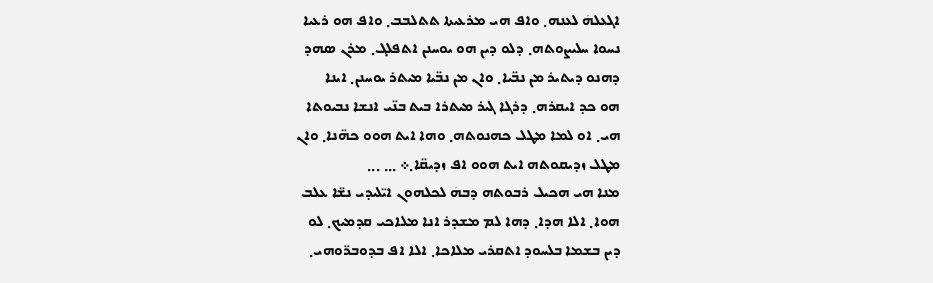ܐܓܥܠܗܿ ܠܥܢܗ܂ ܘܐܦ ܗܝ ܡܪܥܝܬܐ ܬܬܠܒܒ܂ ܘܐܦ ܗܘ ܪܥܝܐ
ܢܚܘܐ ܚܠܝܨܘܬܗ܂ ܕܠܘ ܕܝܢ ܗܘ ܝܘܚܢܢ ܐܬܦܠܓ܂ ܡܪܢ ܣܗܕ
ܕܗܢܘ ܕܝܬܝܪ ܡܢ ܢܒ̈ܝܐ܂ ܘܐܢ ܡܢ ܢܒ̈ܝܐ ܡܝܬܪ ܝܘܚܢܢ܂ ܐܝܢܐ
ܗܘ ܟܕ ܐܝܩܪܗ܂ ܕܪܓܐ ܓܝܪ ܡܝܬܪܐ ܒܝܬ ܒܢ̈ܝ ܐܢܫܐ ܢܒܝܘܬܐ
ܗܝ܂ ܐܘ ܠܡܐ ܡܛܠ ܟܗܢܘܬܗ܂ ܘܗܐ ܐܝܬ ܗܘܘ ܟܗ̈ܢܐ܂ ܘܐܢ
ܡܛܠ ܙܕܝܩܘܬܗ ܐܝܬ ܗܘܘ ܐܦ ܙܕܝܩ̈ܐ܂܀ ܂܂܂ ܂܂܂
ܡܢܐ ܗܝ ܗܟܝܠ ܪܒܘܬܗ ܕܒܗܿ ܠܟܠܗܘܢ ܐܝ̈ܠܝܕܝ ܢܫ̈ܐ ܥܠܒ
ܗܘܐ܂ ܐܠܐ ܗܕܐ܂ ܕܗܐ ܠܡ ܡܫܕܪ ܐܢܐ ܡܠܐܟܝ ܩܕܡܝܟ܂ ܠܘ
ܕܝܢ ܒܫܡܐ ܒܠܚܘܕ ܐܬܩܪܝ ܡܠܐܟܐ܂ ܐܠܐ ܐܦ ܒܕܘܒܪ̈ܘܗܝ܂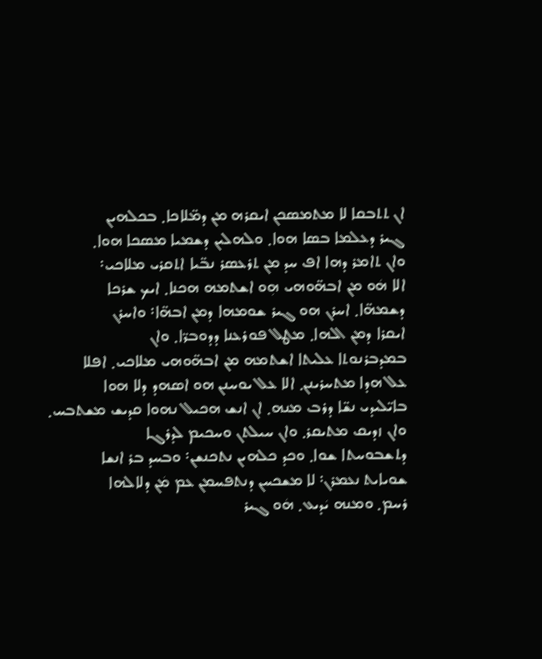ܐܢ ܬܬܒܩܐ ܠܐ ܡܬܡܣܟܢ ܐܝܩܪܗ ܡܢ ܕܡ̈ܠܐܟܐ܂ ܒܟܠܗܝܢ
ܓܝܪ ܕܥܠܡܐ ܒܣܐ ܗܘܐ܂ ܘܠܗܠܝܢ ܕܫܡܝܐ ܡܣܟܐ ܗܘܐ܂
ܘܐܢ ܬܐܡܪ ܕܗܐ ܐܦ ܚܕ ܡܢ ܬܪܥܣܪ ܢܒ̈ܝܐ ܐܬܩܪܝ ܡܠܐܟܝ܃
ܐܠܐ ܗܿܘ ܡܢ ܐܒܗ̈ܘܗܝ ܗܼܘ ܐܫܬܡܗ ܗܟܢܐ܂ ܐܝܟ ܫܪܟܐ
ܕܫܡܗ̈ܐ܂ ܐܚܪܢ ܗܘ ܓܝܪ ܫܘܡܗܐ ܕܡܢ ܐܒܗ̈ܐ܃ ܘܐܚܪܢ
ܐܝܩܪܐ ܕܡܢ ܐܠܗܐ܂ ܡܛܠ ܦܘܪܥܢܐ ܕܕܘܒܪ̈ܐ܂ ܘܐܢ
ܒܡܕܒܪܢܘܬܐ ܥܠܝܬܐ ܐܫܬܡܗ ܡܢ ܐܒܗ̈ܘܗܝ ܡܠܐܟܝ܂ ܐܦܠܐ
ܥܠ ܗܕܐ ܡܬܚܪܝܢܢ܂ ܐܠܐ ܥܠ ܝܘܚܢܢ ܗܘ ܐܣܗܕ ܕܠܐ ܗܘܐ
ܒܐܝ̈ܠܝܕܝ ܢܫ̈ܐ ܕܪܒ ܡܢܗ܂ ܐܢ ܐܢܫ ܗܟܝܠ ܢܗܘܐ ܩܕܝܫ ܡܫܬܒܚ܂
ܘܐܢ ܙܕܝܩ ܡܬܝܩܪ܂ ܘܐܢ ܚܝܠܬܢ ܘܚܟܝܡ ܠܕܪܓܐ
ܕܬܫܒܘܚܬܐ ܫܘܐ܂ ܘܟܕ ܟܠܗܝܢ ܢܬܟܢܫܢ܃ ܘܒܚܕ ܒܪ ܐܢܫܐ
ܫܘܝܐܝܬ ܢܥܡܪܢ܃ ܠܐ ܡܫܟܚܢ ܕܢܬܦܚܡܢ ܥܡ ܡܿܢ ܕܠܐܠܗܐ
ܪܚܡ܂ ܘܡܢܗ ܝܿܕܝܥ܂ ܗܿܘ ܓܝܪ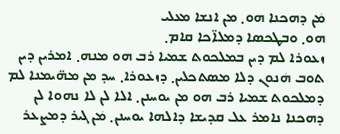ܡܿܢ ܕܗܟܢܐ ܗܘ܂ ܡܢ ܐܢܫܐ ܡܥܠܝ
ܗܘ܂ ܘܒܛܟܣܐ ܕܡܠܐ̈ܟܐ ܩܐܡ܂
ܙܥܘܪܐ ܠܡ ܕܝܢ ܒܡܠܟܘܬ ܫܡܝܐ ܪܒ ܗܘ ܡܢܗ܂ ܐܡܪܝܢ ܕܝܢ
ܬܘܒ ܗܿܢܘܢ ܕܠܐ ܡܣܬܟܠܝܢ܂ ܕܙܥܘܪܐ܂ ܚܕ ܡܢ ܡܗ̈ܝܡܢܐ ܠܡ
ܕܡܠܟܘܬ ܫܡܝܐ ܪܒ ܗܘ ܡܢ ܝܘܚܢܢ܂ ܐܠܐ ܠܢ ܠܐ ܢܗܘܐ ܠܢ
ܕܗܟܢܐ ܢܐܡܪ ܥܠ ܩܕܝܫܐ ܕܐܠܗܐ ܝܘܚܢܢ܂ ܡܿܢ ܓܝܪ ܕܡܨܥܪ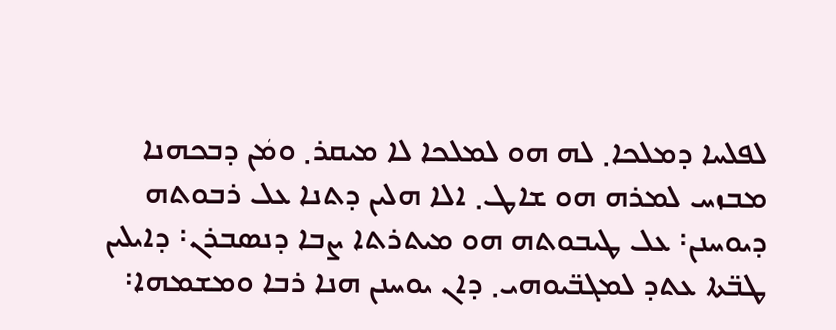ܠܦܠܚܐ ܕܡܠܟܐ܂ ܠܗ ܗܘ ܠܡܠܟܐ ܠܐ ܡܝܩܪ܂ ܘܡܿܢ ܕܒܟܗܢܐ
ܡܒܙܚ ܠܡܪܗ ܗܘ ܫܐܛ܂ ܐܠܐ ܗܠܝܢ ܕܬܢܐ ܥܠ ܪܒܘܬܗ
ܕܝܘܚܢܢ܃ ܥܠ ܛܝܒܘܬܗ ܗܘ ܡܝܬܪܬܐ ܨܒܐ ܕܢܣܒܪܢ܃ ܕܐܝܠܝܢ
ܛܒ̈ܬܐ ܥܬܕ ܠܡܓܒ̈ܝܘܗܝ܂ ܕܐܢ ܝܘܚܢܢ ܗܢܐ ܪܒܐ ܘܡܫܡܗܐ܃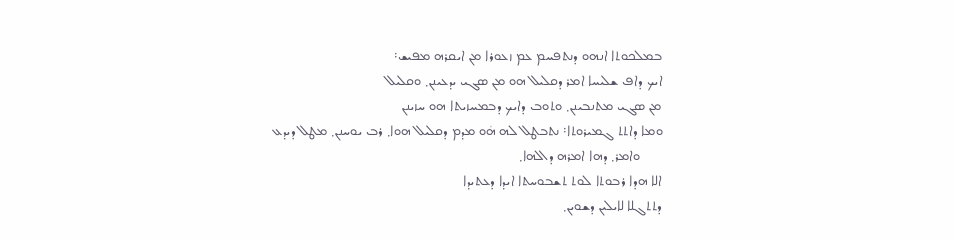ܒܡܠܟܘܬܐ ܐܢܗܘ ܕܢܬܦܚܡ ܥܡ ܙܥܘܪܐ ܡܢ ܐܝܩܪܗ ܡܦܝܫ܃
ܐܝܟ ܕܐܦ ܫܠܝܚܐ ܐܡܪ ܕܩܠܝܠ ܗܘ ܡܢ ܣܓܝ ܝܕܥܝܢܢ܂ ܘܩܠܝܠ
ܡܢ ܣܓܝ ܡܬܢܒܝܢܢ܂ ܘܬܘܒ ܕܐܝܟ ܕܒܡܚܙܝܬܐ ܗܘ ܚܙܝܢܢ
ܘܡܐ ܕܐܬܬ ܓܡܝܪܘܬܐ܃ ܢܬܒܛܠ ܠܗ ܗܿܘ ܡܕܡ ܕܩܠܝܠ ܗܘܐ܂ ܪܒ ܝܘܚܢܢ܂ ܡܛܠ ܕܝܕܥ
      ܘܐܡܪ܂ ܕܗܐ ܐܡܪܗ ܕܐܠܗܐ܂
ܐܠܐ ܗܕܐ ܪܒܘܬܐ ܠܘܬ ܬܫܒܘܚܬܐ ܐܝܕܐ ܕܥܬܝܕܐ
ܕܬܬܓܠܐ ܠܐܝܠܝܢ ܕܫܘܝܢ܂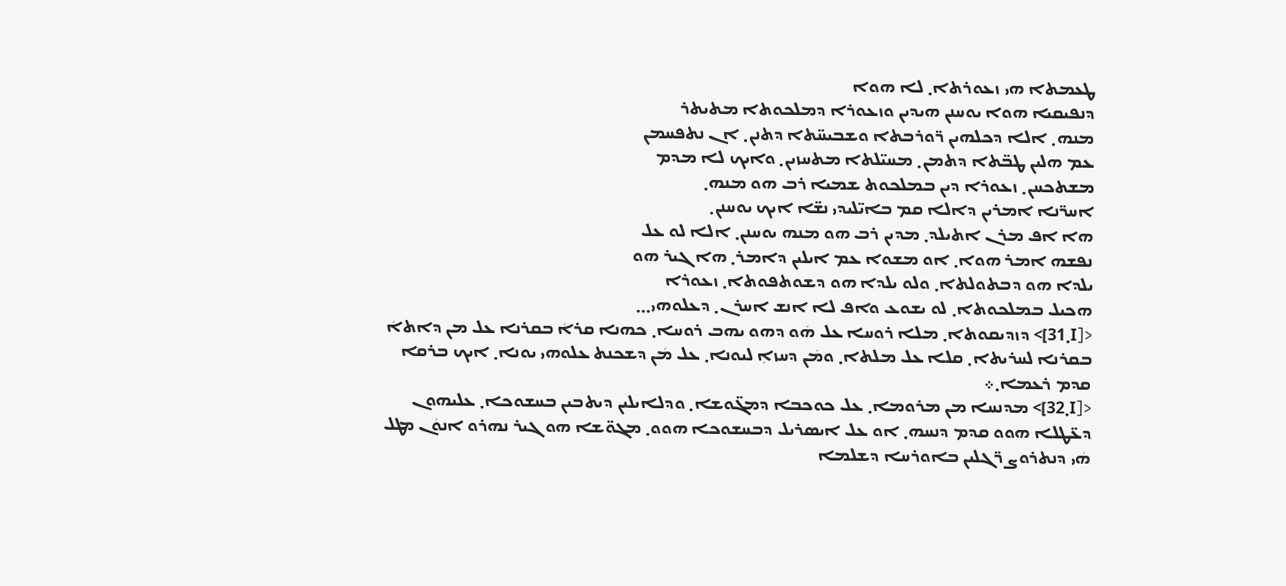ܛܥܡܬܐ ܗܝ ܙܥܘܪܬܐ܂ ܠܐ ܗܘܐ
ܕܢܦܝܩܝܐ ܗܘܐ ܝܘܚܢܢ ܗܝܕܝܢ ܘܙܥܘܪܐ ܕܡܠܟܘܬܐ ܡܬܝܬܪ
ܡܢܗ܂ ܐܠܐ ܕܟܠܗܝܢ ܪ̈ܘܪܒܬܐ ܘܫܒܝܚ̈ܬܐ ܕܬܢܢ܂ ܐܢ ܢܬܦܚܡܢ
ܥܡ ܗܠܝܢ ܛܒ̈ܬܐ ܕܬܡܢ܂ ܡܚܝ̈ܠܬܐ ܡܬܚܙܝܢ܂ ܘܐܝܟ ܠܐ ܡܕܡ
ܡܫܬܟܚܢ܂ ܙܥܘܪܐ ܕܝܢ ܒܡܠܟܘܬ ܫܡܝܐ ܪܒ ܗܘ ܡܢܗ܂
ܐܚܪ̈ܢܐ ܐܡܪܝܢ ܕܐܠܐ ܩܡ ܒܐܝ̈ܠܝܕܝ ܢܫ̈ܐ ܐܝܟ ܝܘܚܢܢ܂
ܗܐ ܐܦ ܡܪܢ ܐܬܝܠܕ܂ ܡܕܝܢ ܪܒ ܗܘ ܡܢܗ ܝܘܚܢܢ܂ ܐܠܐ ܠܘ ܥܠ
ܢܦܫܗ ܐܡܪ ܗܘܐ܂ ܐܘ ܡܫܘܐ ܥܡ ܐܝܠܝܢ ܕܐܡܪ܂ ܗܐ ܓܝܪ ܗܘ
ܝܠܕܐ ܗܘ ܕܒܬܘܠܬܐ܂ ܘܠܘ ܝܠܕܐ ܗܘ ܕܫܘܬܦܘܬܐ܂ ܙܥܘܪܐ
ܗܟܝܠ ܒܡܠܟܘܬܐ܂ ܠܘ ܝܫܘܥ ܘܐܦ ܠܐ ܐܢܫ ܐܚܪܢ܂ ܕܥܠܘܗܝ܂܂܂
<[I܂31]> ܕܙܕܝܩܘܬܐ܂ ܡܠܐ ܪܘܚܐ ܥܠ ܗܿܘ ܕܗܘ ܝܗܒ ܪܘܚܐ܂ ܟܗܢܐ ܩܪܐܿ ܒܩܪܢܐ ܥܠ ܡܢ ܕܐܬܐܿ ܒܩܪܢܐ ܠܚܪܝܬܐ܂ ܩܠܐ ܥܠ ܡܠܬܐ܂ ܘܡܿܢ ܕܚܙܐܼ ܠܝܘܢܐ܂ ܥܠ ܡܿܢ ܕܫܟܢܬ ܥܠܘܗܝ ܝܘܢܐ܂ ܐܝܟ ܒܪܩܐ ܩܕܡ ܪܥܡܐ܂܀
<[I܂32]> ܡܕܢܚܐ ܡܢ ܡܪܘܡܐ܂ ܥܠ ܟܘܟܒܐ ܕܡܓ̈ܘܫܐ܂ ܘܕܠܐܝܠܝܢ ܕܝܬܒܝܢ ܒܚܫܘܟܐ܂ ܥܠܝܗܘܢ ܕܥ̈ܛܠܐ ܗܘܘ ܩܕܡ ܕܢܚܗ܂ ܐܘ ܥܠ ܐܝܣܪܝܠ ܕܒܚܫܘܟܐ ܗܘܘ܂ ܡܓܘ̈ܫܐ ܗܘ ܓܝܪ ܢܗܪܘ ܐܢܘܿܢ ܡܛܠ  ܗܿܝ ܕܢܬܪܘܨ ܪ̈ܓܠܝܢ ܒܐܘܪܚܐ ܕܫܠܡܐ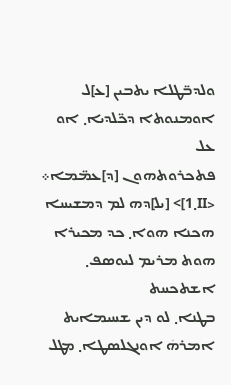ܘܠܕܒ̈ܛܠܐ ܝܬܒܝܢ ‍[ܥ‍]ܠ ܐܘܡܢܘܬܐ ܕܟ̈ܠܕܝܐ܂ ܐܘ ܥܠ ܦܬܟܪܘܬܗܘܢ ‍[ܕ‍]ܥܡ̈ܡܐ܀
<II܂1]> [ܝܠ‍]ܕܗ ܠܡ ܕܡܫܝܚܐ ܗܟܢܐ ܗܘܐ܂ ܟܕ ܡܟܝܪܐ ܗܘܬ ܡܪܝܡ ܠܝܘܣܦ܂ ܐܫܬܟܚܬ
ܒܛܢܐ܂ ܠܘ ܕܝܢ ܫܚܝܡܐܝܬ ܐܡܪܗܿ ܐܘܢܓܠܣܛܐ܂ ܡܛܠ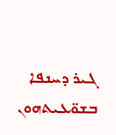ܓܝܪ ܕܚܢܦܐ ܒܫܘ̈ܥܝܬܗܘܢ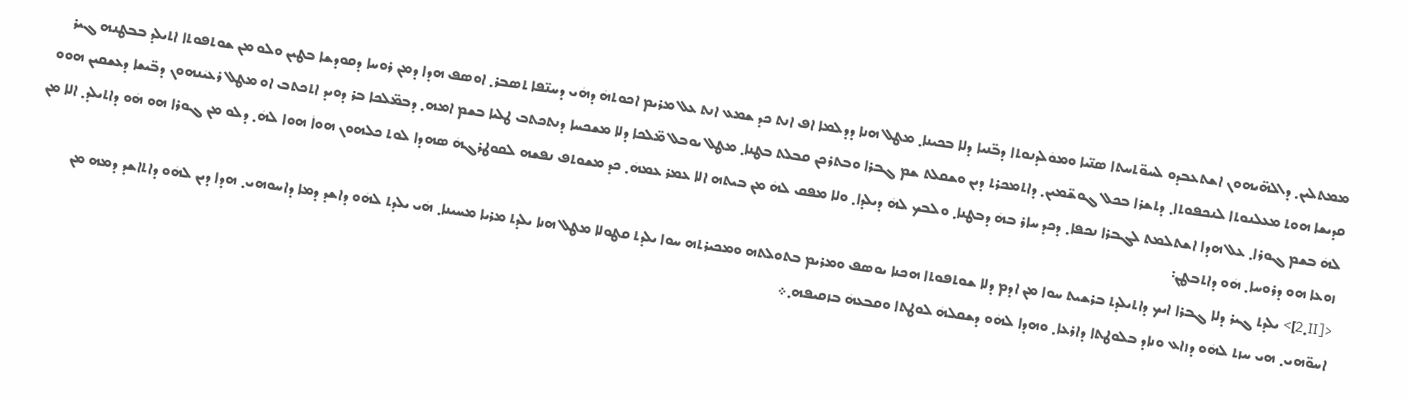ܡܡܬܠܝܢ܂ ܕܐܠܗ̈ܝܗܘܢ ܐܫܬܥܒܕܘ ܠܚܘ̈ܬܚܬܐ ܣܢ̈ܝܐ ܘܡܘܿܠܕܢܘܬܐ ܕܒ̈ܢܝܐ ܕܠܐ ܒܟܝܢܐ܂ ܡܛܠ ܗܢܐ ܕܕܠܡܐ ܐܦ ܐܢܬ ܟܕ ܫܡܥ ܐܢܬ ܥܠ ܡܪܝܡ ܐܟܘܬܗܿ ܕܗܿܝ ܕܚܢ̈ܦܐ ܬܣܒܪ܂ ܐܘܣܦ ܗܕܐ ܕܡܢ ܪܘܚܐ ܕܩܘܕܫܐ ܒܛܝܢ ܘܠܘ ܡܢ ܫܘܬܦܘܬܐ ܐܬܝܠܕ ܒܒܛܢܗ ܓܝܪ ܩܕܝܫܐ ܗܘܬ ܡܥܠܢܘܬܐ ܠܢܟܦܘܬܐ܂ ܕܬܫܪܐ ܒܟܠ ܓܘܫ̈ܡܝܢ܂ ܕܐܬܡܟܪܬ ܕܝܢ ܘܫܩܠܬ ܫܡ ܓܒܪܐ ܘܒܬܪܟܢ ܩܒܠܬ ܒܛܢܐ܂ ܡܛܠ ܝܘܒܠ ܡ̈ܠܟܐ ܕܠܐ ܡܫܟܚܐ ܕܢܬܟܬܒ ܛܠܝܐ ܒܫܡ ܐܡܗ܂ ܕܒܡ̈ܠܟܐ ܒܪ ܕܘܝܕ ܐܬܟܬܒ ܐܘ ܡܛܠ ܪܥܝܿܢܗܘܢ ܕܒ̈ܝܫܐ ܕܥܫܩܝܢ ܗܘܘ ܠܗܿ ܒܫܡ ܓܘܪܐ܂ ܥܠ ܗܕܐ ܐܫܬܠܡܬ ܠܓܒܪܐ ܢܟܦܐ܂ ܕܟܕ ܚܐܪ ܒܗܿ ܕܒܛܢܐ܂ ܘܠܒܟ ܠܗܿ ܕܝܠܕܐ܂ ܘܠܐ ܡܦܩ ܠܗܿ ܡܢ ܒܝܬܗ ܐܠܐ ܥܡܪ ܥܡܗܿ܂ ܟܕ ܡܫܘܬܦ ܢܦܫܗ ܠܩܘܛܪܓܗܿ ܣܗܕܐ ܠܘܬ ܟܠܗܘܢ ܗܘܐܿ ܗܘܐ ܠܗܿ܂ ܕܠܘ ܡܢ ܓܘܪܐ ܗܘ ܗܿܘ ܕܐܬܝܠܕ܂ ܐܠܐ ܡܢ ܙܘܥܐ ܗܘ ܕܪܘܚܐ܂ ܗܿܘ ܕܐܬܒܛܢ܃
<[II܂2]> ܝܠܕܬ ܓܝܪ ܕܠܐ ܓܒܪܐ ܐܝܟ ܕܐܬܝܠܕܬ ܒܪܫܝܬ ܚܘܐ ܡܢ ܐܕܡ ܕܠܐ ܫܘܬܦܘܬܐ ܗܟܢܐ ܝܘܣܦ ܘܡܪܝܡ ܒܬܘܠܬܗ ܘܡܟܝܪܬܗ ܚܘܐ ܝܠܕܬ ܩܛܘܠܐ ܡܛܠ ܗܢܐ ܝܠܕܬ ܡܪܝܐ ܡܚܝܢܐ܂ ܗܿܝ ܝܠܕܬ ܠܗܿܘ ܕܐܫܕ ܕܡܐ ܕܐܚܘܗܝ܂ ܗܕܐ ܕܝܢ ܠܗܿܘ ܕܐܬܐܫܕ ܕܡܗ ܡܢ ܐܚܘ̈ܗܝ܂ ܗܝ ܚܙܬ ܠܗܿܘ ܕܙܐܥ ܘܢܐܕ ܒܠܘܛܬܐ ܕܐܪܥܐ܂ ܘܗܕܐ ܠܗܿܘ ܕܫܩܠܗܿ ܠܘܛܬܐ ܘܩܒܥܗܿ ܒܙܩܝܦܗ܂܀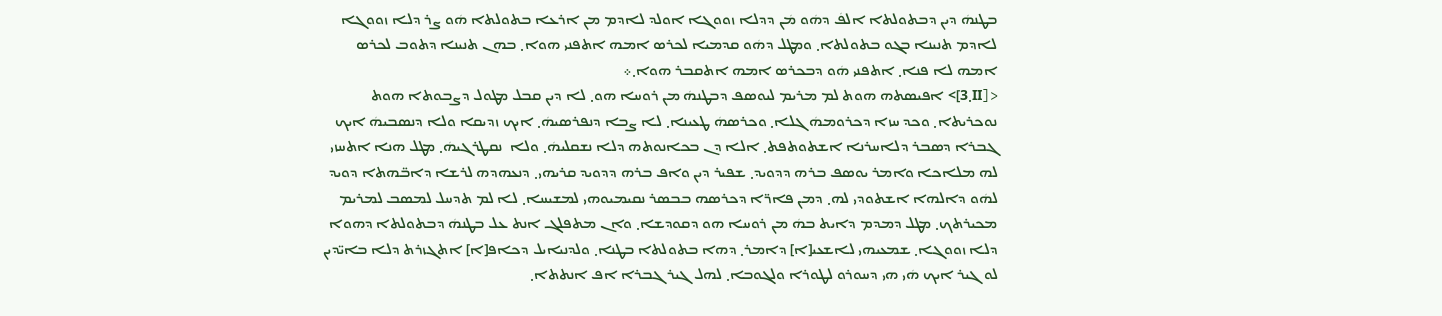ܒܛܢܗܿ ܕܝܢ ܕܒܬܘܠܬܐ ܐܠܦܿ ܕܗܿܘ ܡܿܢ ܕܕܠܐ ܙܘܘܓܐ ܐܘܠܕ ܠܐܕܡ ܡܢ ܐܪܥܐ ܒܬܘܠܬܐ ܗܿܘ ܨܪ ܕܠܐ ܙܘܘܓܐ ܠܐܕܡ ܬܢܝܢܐ ܒܓܘ ܒܬܘܠܬܐ܂ ܘܡܛܠ ܕܗܿܘ ܩܕܡܝܐ ܠܟܪܣ ܐܡܗ ܐܬܦܢܝ ܗܘܐ܂ ܒܗܢ ܬܢܝܢܐ ܕܬܘܒ ܠܟܪܣ ܐܡܗ ܠܐ ܦܢܐ܂ ܐܬܦܢܝ ܗܿܘ ܕܒܟܪܣ ܐܡܗ ܐܬܩܒܪ ܗܘܐ܂܀
<[II܂3]> ܐܦܝܣܬܗ ܗܘܬ ܠܡ ܡܪܝܡ ܠܝܘܣܦ ܕܒܛܢܗܿ ܡܢ ܪܘܚܐ ܗܘ܂ ܠܐ ܕܝܢ ܩܒܠ ܡܛܘܠ ܕܨܒܘܬܐ ܗܘܬ ܢܘܟܪܝܬܐ܂ ܘܟܕ ܚܙܐ ܕܟܪܘܡܗܿ ܓܠܐ܂ ܘܟܪܣܗܿ ܛܥܝܢܐ܂ ܠܐ ܨܒܐ ܕܢܦܪܣܝܗܿ܂ ܐܝܟ ܙܕܝܩܐ ܘܠܐ ܕܢܣܒܝܗܿ ܐܝܟ ܓܒܪܐ ܕܣܒܪ ܕܠܐܚܪܢܐ ܐܫܬܘܬܦܬ܂ ܐܠܐ ܕܢ ܒܟܐܢܘܬܗ ܕܠܐ ܢܫܩܠܝܗܿ܂ ܘܠܐ  ܢܩܛܪܓܝܗܿ܂ ܡܛܠ ܗܢܐ ܐܬܚܙܝ ܠܗ ܡܠܐܟܐ ܘܐܡܪ ܝܘܣܦ ܒܪܗ ܕܕܘܝܕ܂ ܫܦܝܪ ܕܝܢ ܘܐܦ ܒܪܗ ܕܕܘܝܕ ܩܪܝܗܝ܂ ܕܢܥܗܕܗ ܠܪܫܐ ܕܐܒ̈ܗܬܐ ܕܘܝܕ ܠܗܿܘ ܕܐܠܗܐ ܐܫܬܘܕܝ ܠܗ܂ ܕܡܢ ܦܐܪ̈ܐ ܕܟܪܣܗ ܒܒܣܪ ܢܩܝܡܝܘܗܝ ܠܡܫܝܚܐ܂ ܠܐ ܠܡ ܬܕܚܠ ܠܡܣܒ ܠܡܪܝܡ ܡܟܝܪܬܟ܂ ܡܛܠ ܕܡܕܡ ܕܐܝܬ ܒܗܿ ܡܢ ܪܘܚܐ ܗܘ ܕܩܘܕܫܐ܂ ܘܐܢ ܡܬܦܠܓ ܐܢܬ ܥܠ ܒܛܢܗܿ ܕܒܬܘܠܬܐ ܕܗܘܐ ܕܠܐ ܙܘܘܓܐ܂ ܫܡܥܝܗܝ ܠܐܫܥܝ‍[ܐ‍] ܕܐܡܪ܂ ܕܗܐ ܒܬܘܠܬܐ ܒܛܢܐ܂ ܘܠܕܢܝܐܝܠ ܕܟܐܦ‍[ܐ‍] ܐܬܓܙܪܬ ܕܠܐ ܒܐܝ̈ܕܝܢ ܠܘ ܓܝܪ ܐܝܟ ܗܿܝ ܗܝ ܕܚܘܪܘ ܠܛܘܪܐ ܘܠܓܘܒܐ܂ ܠܗܠ ܓܝܪ ܓܒܪܐ ܐܦ ܐܢܬܬܐ܂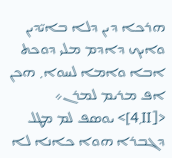ܗܪܟܐ ܕܝܢ ܕܠܐ ܒܐܝ̈ܕܝܢ ܘܐܝܟ ܕܐܕܡ ܡܠܝ ܕܘܟܬ ܐܒܐ ܘܐܡܐ ܠܚܘܐ܂ ܗܟܢ ܐܦ ܡܪܝܡ ܠܡܪܢ܀
<[II܂4]> ܝܘܣܦ ܠܡ ܡܛܠ ܕܓܒܪܐ ܗܘܐ ܟܐܢܐ ܠܐ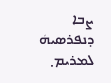ܨܒܐ ܕܢܦܪܣܝܗܿ ܠܡܪܝܡ܂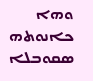ܘܗܐ ܟܐܢܘܬܗ ܣܩܘܒܠܐ